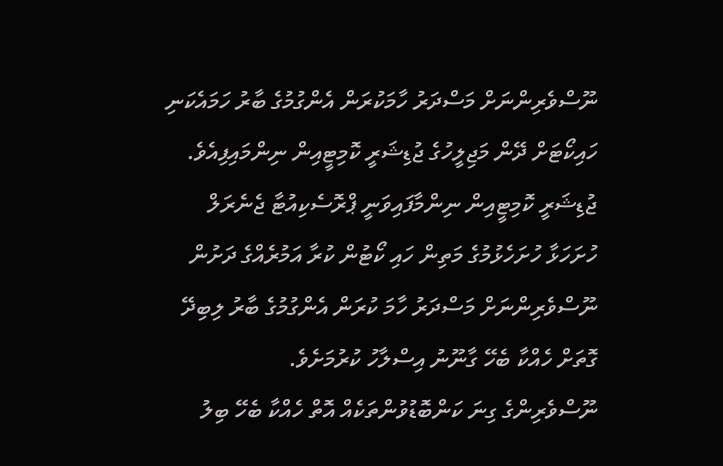ނޫސްވެރިންނަށް މަސްދަރު ހާމަކުރަން އެންގުމުގެ ބާރު ހަމައެކަނި ހައިކޯޓަށް ދޭން މަޖިލީހުގެ ޖުޑިޝަރީ ކޮމިޓީއިން ނިންމައިފިއެވެ.
ޖުޑިޝަރީ ކޮމިޓީއިން ނިންމާފައިވަނީ ޕްރޮސެކިއުޓާ ޖެނެރަލް ހުށަހަޅާ ހުށަހެޅުމުގެ މަތިން ހައި ކޯޓުން ކުރާ އަމުރެއްގެ ދަށުން ނޫސްވެރިންނަށް މަސްދަރު ހާމަ ކުރަން އެންގުމުގެ ބާރު ލިބިދޭ ގޮތަށް ހެއްކާ ބެހޭ ގާނޫނު އިސްލާހު ކުރުމަށެވެ.
ނޫސްވެރިންގެ ގިނަ ކަންބޮޑުވުންތަކެއް އޮތް ހެއްކާ ބެހޭ ބިލު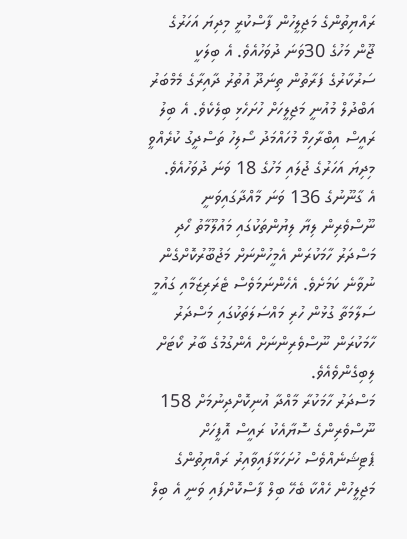ރައްޔިތުންގެ މަޖިލީހުން ފާސްކުރީ މިދިޔަ އަހަރުގެ ޖޫން މަހުގެ 30ވަނަ ދުވަހުއެވެ. އެ ބިލަކީ ސަރުކާރުގެ ފަރާތުން ތިނަދޫ އުތުރު ދާއިރާގެ މެމްބަރު އަބްދުލް މުއުނީ މަޖިލީހަށް ހުށަހެޅި ބިލެކެވެ. އެ ބިލު ރައީސް އިބްރާހިމް މުހައްމަދު ސޯލިހު ތަސްދީގު ކުރެއްވީ މިދިޔަ އަހަރުގެ ޖުލައި މަހުގެ 18 ވަނަ ދުވަހުއެވެ.
އެ ގާނޫނުގެ 136 ވަނަ މާއްދާގައިވަނީ ނޫސްވެރިން ލިޔާ ލިޔުންތަކުގައި މައުލޫމާތު ހޯދި މަސްދަރު ހާމަކުރަން އެމީހުންނަށް މަޖުބޫރުކޮށްގެން ނުވާނެ ކަމަށެވެ. އެހެންނަމަވެސް ޓެރަރިޒަމާއި ގައުމީ ސަލާމަތާ ގުޅުން ހުރި މައްސަލަތަކުގައި މަސްދަރު ހާމަކުރަން ނޫސްވެރިންނަށް އެންގުމުގެ ބާރު ކޯޓަށް ލިބިގެންވެއެވެ.
މަސްދަރު ހާމަކުރާ މާއްދާ އުނިކޮށްދިނުމަށް 158 ނޫސްވެރިންގެ ސޮޔާއެކު ރައީސް އޮފީހަށް ޕެޓިޝަނެއްވެސް ހުށަހަޅާފައިވާއިރު ރައްޔިތުންގެ މަޖިލީހުން ހެއްކާ ބެހޭ ބިލް ފާސްކޮށްފައި ވަނީ އެ ބިލް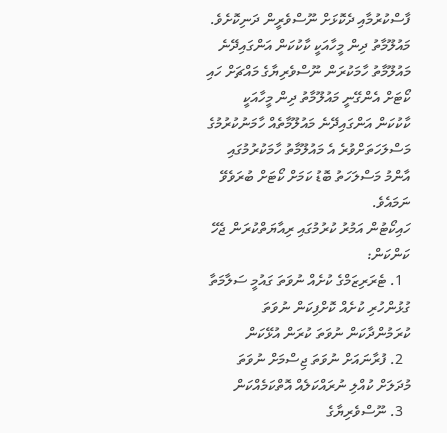ފާސްކުރުމާއި ދެކޮޅަށް ނޫސްވެރީން ދަނިކޮށެވެ.
މައުލޫމާތު ދިން މީހާއަކީ ކާކުކަން އަންގައިދޭނެ މައުލޫމާތު ހާމަކުރަން ނޫސްވެރިޔާގެ މައްޗަށް ހައި ކޯޓަށް އެންގޭނީ މައުލޫމާތު ދިން މީހާއަކީ ކާކުކަން އަންގައިދޭނެ މައުލޫމާތެއް ހާމަނުކުރުމުގެ މަސްލަހަތަށްވުރެ އެ މައުލޫމާތު ހާމަކުރުމުގައި އާންމު މަސްލަހަތު ބޮޑު ކަމަށް ކޯޓަށް ބުރަވެވޭ ނަމައެވެ.
ހައިކޯޓުން އަމުރު ކުރުމުގައި ރިއާޔަތްކުރަން ޖެހޭ ކަންކަން:
  1. ޓެރަރިޒަމްގެ ކުށެއް ނުވަތަ ގައުމީ ސަލާމަތާ ގުޅުންހުރި ކުށެއް ކޮށްފިކަން ނުވަތަ ކުރަމުންދާކަން ނުވަތަ ކުރަން އުޅޭކަން
  2. ފުރާނައަށް ނުވަތަ ޖިސްމަށް ނުވަތަ މުދަލަށް ކުއްލި ނުރައްކަލެއް އޮތްކަމެއްކަން
  3. ނޫސްވެރިޔާގެ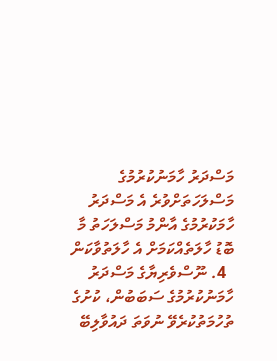މަސްދަރު ހާމަނުކުރުމުގެ މަސްލަހަތަށްވުރެ އެ މަސްދަރު ހާމަކުރުމުގެ އާންމު މަސްލަހަތު މާ ބޮޑު ހާލަތެއްކަމަށް އެ ހާލަތުވާކަން
  4. ނޫސްވެރިޔާގެ މަސްދަރު ހާމަނުކުރުމުގެ ސަބަބުން، ކުށުގެ ތުހުމަތުކުރެވޭ ނުވަތަ ދައުވާލިބޭ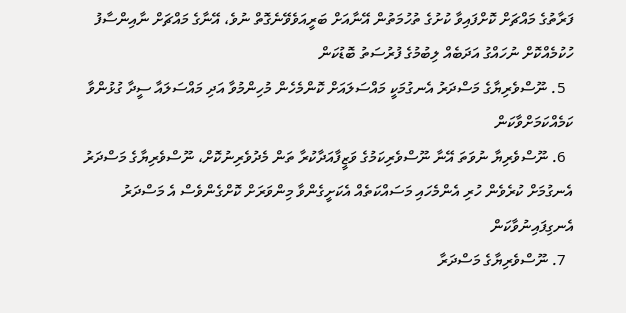ފަރާތުގެ މައްޗަށް ކޮށްފައިވާ ކުށުގެ ތުހުމަތުން އޭނާއަށް ބަރީއަވެވޭނެގޮތް ނުވެ، އޭނާގެ މައްޗަށް ނާއިންސާފު ހުކުމެއްކޮށް ނުހައްގު އަދަބެއް ލިބުމުގެ ފުރުސަތު ބޮޑުކަން
  5. ނޫސްވެރިޔާގެ މަސްދަރު އެނގުމަކީ މައްސަލައަށް ކޮންމެހެން މުހިންމުވާ އަދި މައްސަލައާ ސީދާ ގުޅުންވާ ކަމެއްކަމަށްވާކަން
  6. ނޫސްވެރިޔާ ނުވަތަ އޭނާ ނޫސްވެރިކަމުގެ ވަޒީފާއަދާކުރާ ތަން މެދުވެރިނުކޮށް، ނޫސްވެރިޔާގެ މަސްދަރު އެނގުމަށް ކުރެވެން ހުރި އެންމެހައި މަސައްކަތެއް އެކަށީގެންވާ މިންވަރަށް ކޮށްގެންވެސް އެ މަސްދަރު އެނގިފައިނުވާކަން
  7. ނޫސްވެރިޔާގެ މަސްދަރާ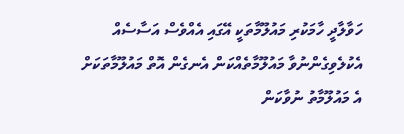ހަވާލާދީ ހާމަކުރި މައުލޫމާތަކީ އޭގައި އެއްވެސް އަސާސެއް އެކުލެވިގެންނުވާ މައުލޫމާތެއްކަން އެނގެން އޮތް މައުލޫމާތަކަށް އެ މައުލޫމާތު ނުވާކަން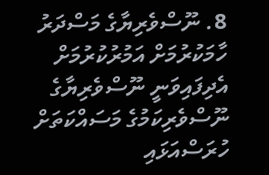8. ނޫސްވެރިޔާގެ މަސްދަރު ހާމަކުރުމަށް އަމުރުކުރުމަށް އެދިފައިވަނީ ނޫސްވެރިޔާގެ ނޫސްވެރިކަމުގެ މަސައްކަތަށް ހުރަސްއަޅައި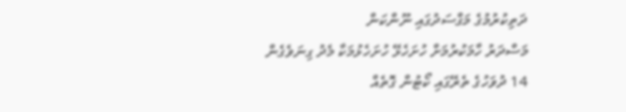ދަތިކުރުމުގެ މަގްސަދުގައި ނޫންކަން
މަސްދަރު ހާމަކުރުމަށް ހުށަހެޅޭ ހުށަހެޅުމަކާ މެދު ގިނަވެގެން 14 ދުވަހުގެ ތެރޭގައި ކޯޓުން ގޮތެއް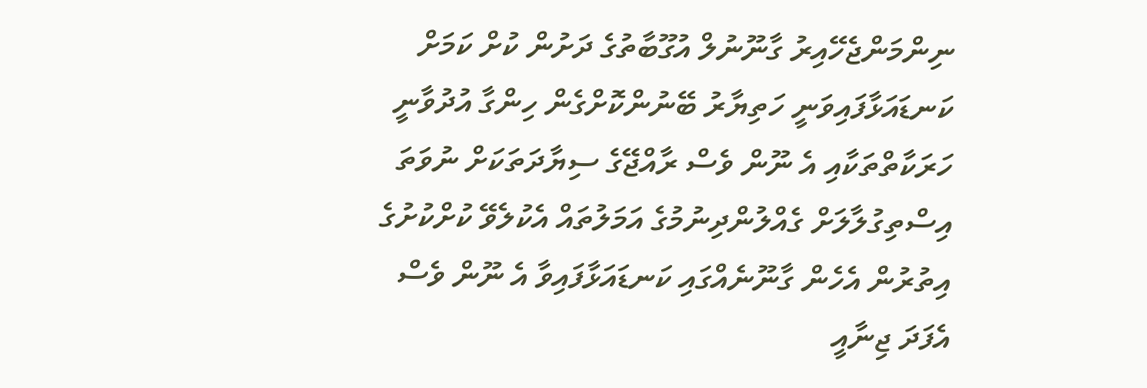ނިންމަންޖެހޭއިރު ގާނޫނުލް އުގޫބާތުގެ ދަށުން ކުށް ކަމަށް ކަނޑައަޅާފައިވަނީ ހަތިޔާރު ބޭނުންކޮށްގެން ހިންގާ އުދުވާނީ ހަރަކާތްތަކާއި އެ ނޫން ވެސް ރާއްޖޭގެ ސިޔާދަތަކަށް ނުވަތަ އިސްތިގުލާލަށް ގެއްލުންދިނުމުގެ އަމަލުތައް އެކުލެވޭ ކުށްކުށުގެ އިތުރުން އެހެން ގާނޫނެއްގައި ކަނޑައަޅާފައިވާ އެ ނޫން ވެސް އެފަދަ ޖިނާއީ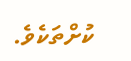ކުށްތަކެވެ.